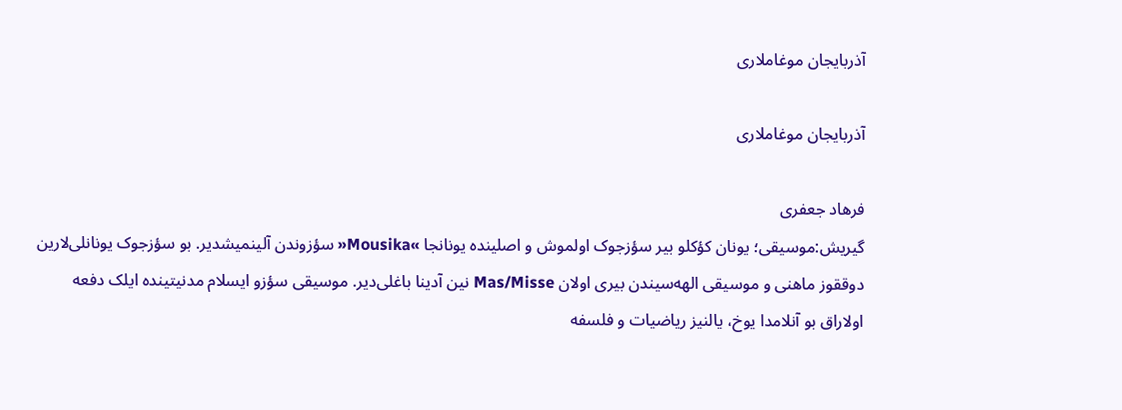آذربایجان موغاملاری

آذربایجان موغاملاری

فرهاد جعفری
گیریش:موسیقی‌؛ یونان کؤکلو بیر ‌سؤزجوک اولموش و اصلینده یونانجا »Mousika« سؤزوندن آلینمیشدیر. بو سؤزجوک یونانلی‌لارین دوققوز ماهنی و موسیقی الهه‌سیندن بیری اولان Mas/Misse نین آدینا باغلی‌دیر. موسیقی سؤزو ایسلام مدنیتینده ایلک دفعه اولاراق بو آنلامدا یوخ، یالنیز ریاضیات و فلسفه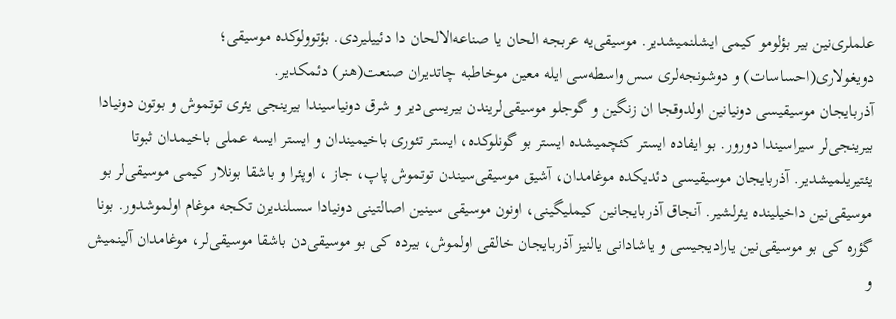علملری‌نین بیر بؤلومو کیمی ایشلنمیشدیر. موسیقی‌یه عربجه الحان یا صناعه‌الالحان دا دئییلیردی. بؤتوولوکده موسیقی‌؛ دویغولاری(احساسات) و دوشونجه‌لری سس واسطه‌سی ایله معین موخاطبه چاتدیران صنعت(هنر) دئمکدیر.
آذربایجان موسیقیسی دونیانین اولدوقجا ان زنگین و گوجلو موسیقی‌لریندن بیریسی‌دیر و شرق دونیاسیندا بیرینجی یئری توتموش و بوتون دونیادا بیرینجی‌لر سیراسیندا دورور. بو ایفاده ایستر کئچمیشده ایستر بو گونلوکده‌، ایستر تئوری باخیمیندان و ایستر ایسه عملی باخیمدان ثبوتا یئتیریلمیشدیر. آذربایجان موسیقیسی دئدیکده موغامدان‌، آشیق موسیقی‌سیندن توتموش پاپ‌، جاز ‌، اوپئرا و باشقا بونلار کیمی موسیقی‌لر بو موسیقی‌نین داخیلینده یئرلشیر. آنجاق آذربایجانین کیملیگینی‌، اونون موسیقی سینین اصالتینی دونیادا سسلندیرن تکجه موغام اولموشدور. بونا گؤره کی بو موسیقی‌نین یارادیجیسی و یاشادانی یالنیز آذربایجان خالقی اولموش‌، بیرده کی بو موسیقی‌دن باشقا موسیقی‌لر‌، موغامدان آلینمیش و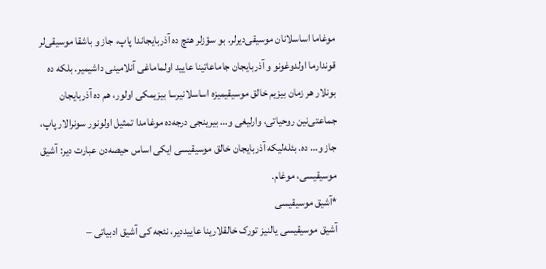موغاما اساسلانان موسیقی‌دیرلر. بو سؤزلر هئچ ده آذربایجاندا پاپ‌، جاز و باشقا موسیقی‌لر قوندارما اولدوغونو و آذربایجان جاماعاتینا عایید اولماماغی آنلامینی داشیمیر. بلکه ده بونلار هر زمان بیزیم خالق موسیقیمیزه اساسلانیرسا بیزیمکی اولور‌، هم ده آذربایجان جماعتی‌نین روحیاتی‌، وارلیغی و… بیرینجی درجه‌ده موغامدا تمثیل اولونور‌ سونرالار پاپ، جاز و… ده. بئله‌لیکه آذربایجان خالق موسیقیسی ایکی اساس حیصه‌دن عبارت دیر: آشیق موسیقیسی‌، موغام‌.
*آشیق موسیقیسی‌
آشیق موسیقیسی یالنیز تورک خالقلارینا عایید‌دیر‌، نئجه کی آشیق ادبیاتی –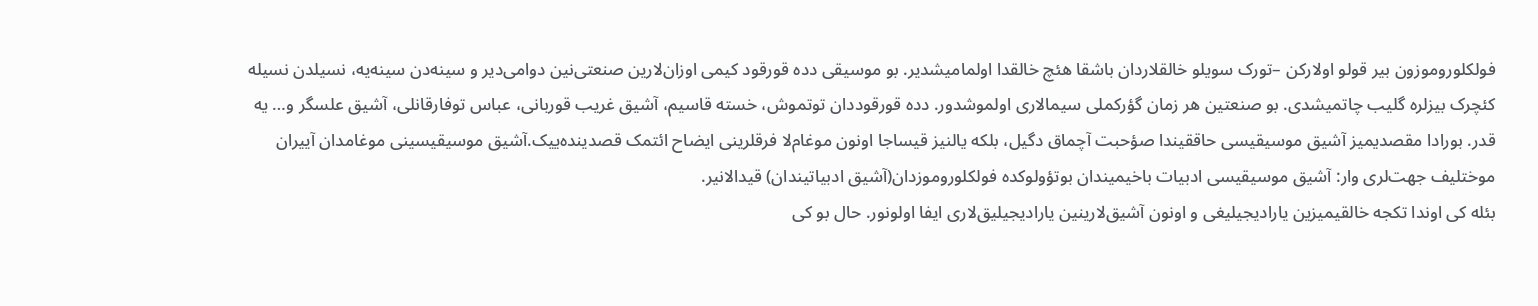فولکلوروموزون بیر قولو اولارکن –تورک سویلو خالقلاردان باشقا هئچ خالقدا اولمامیشدیر. بو موسیقی دده قورقود کیمی اوزان‌لارین صنعتی‌نین دوامی‌دیر و سینه‌دن سینه‌یه‌، نسیلدن نسیله کئچرک بیزلره گلیب چاتمیشدی‌. بو صنعتین هر زمان گؤرکملی سیمالاری اولموشدور. دده قورقوددان توتموش‌، خسته قاسیم‌، آشیق غریب‌ قوربانی‌، عباس توفارقانلی‌، آشیق علسگر و‌… یه قدر. بورادا مقصدیمیز آشیق موسیقیسی حاققیندا صؤحبت آچماق دگیل‌، بلکه یالنیز قیساجا اونون موغام‌لا فرقلرینی ایضاح ائتمک قصدینده‌ییک.آشیق موسیقیسینی موغامدان آییران موختلیف جهت‌لری وار: آشیق موسیقیسی ادبیات باخیمیندان بوتؤولوکده فولکلوروموزدان(آشیق ادبیاتیندان) قیدالانیر‌.
بئله کی اوندا تکجه خالقیمیزین یارادیجیلیغی و اونون آشیق‌لارینین یارادیجیلیق‌لاری ایفا اولونور. حال بو کی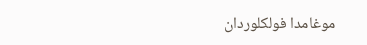موغامدا فولکلوردان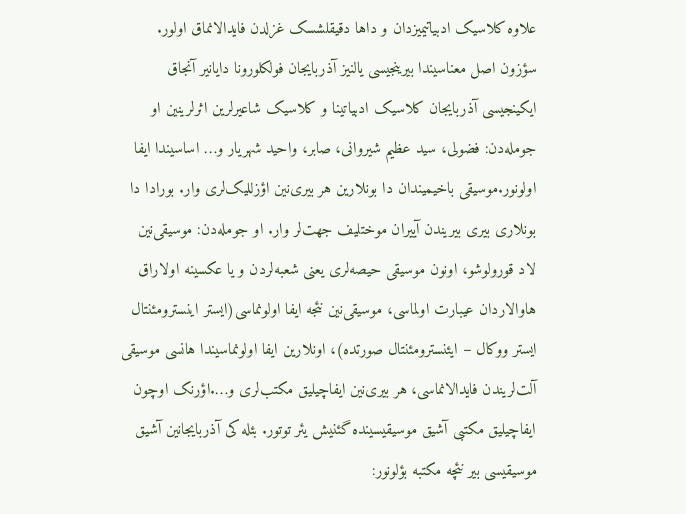علاوه کلاسیک ادبیاتیمیزدان و داها دقیقلشسک غزلدن فایدالانماق اولور.
سؤزون اصل معناسیندا بیرینجیسی یالنیز آذربایجان فولکلورونا دایانیر آنجاق ایکینجیسی آذربایجان کلاسیک ادبیاتینا و کلاسیک شاعیرلرین اثرلرینین او جومله‌دن: فضولی‌، سید عظیم شیروانی‌، صابر‌، واحید‌ شهریار و… اساسیندا ایفا اولونور.موسیقی باخیمیندان دا بونلارین هر بیری‌نین اؤزللیک‌لری وار. بورادا دا بونلاری بیری بیریندن آییران موختلیف جهت‌لر وار. او جومله‌دن: موسیقی‌نین لاد قورولوشو‌، اونون موسیقی حیصه‌لری یعنی شعبه‌لردن و یا عکسینه اولاراق هاوالاردان عیبارت اولماسی‌، موسیقی‌نین نئجه ایفا اولونماسی(ایستر اینسترومئنتال ایستر ووکال – ایئنسترومئنتال صورتده)، اونلارین ایفا اولونماسیندا هانسی موسیقی آلت‌لریندن فایدالانماسی‌، هر بیری‌نین ایفاچیلیق مکتب‌لری و….اؤرنک اوچون ایفاچیلیق مکتبی آشیق موسیقیسینده گئنیش یئر توتور. بئله کی آذربایجانین آشیق موسیقیسی بیر نئچه مکتبه بؤلونور: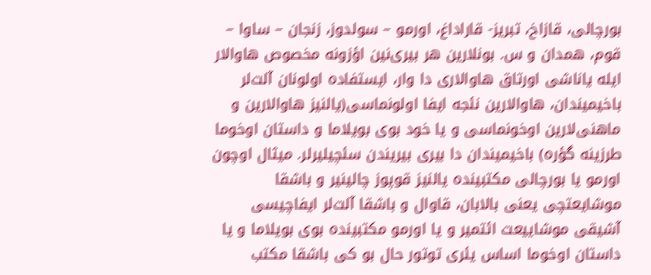بورچالی‌، قازاخ‌، تبریز- قاراداغ‌، اورمو – سولدوز‌، زنجان – ساوا – قوم‌، همدان و س. بونلارین هر بیری‌نین اؤزونه مخصوص هاوالار ایله یاناشی اورتاق هاوالاری دا وار‌، ایستفاده اولونان آلت‌لر باخیمیندان‌، هاوالارین نئجه ایفا اولونماسی(یالنیز هاوالارین و ماهنی‌لارین اوخونماسی و یا خود بوی بویلاما و داستان اوخوما طرزینه گؤره) باخیمیندان دا بیری بیریندن سئچیلیرلر. میثال اوچون اورمو یا بورچالی مکتبینده یالنیز قوپوز چالینیر و باشقا موشایعتچی یعنی بالابان‌، قاوال و باشقا آلت‌لر ایفاچیسی آشیقی موشاییعت ائتمیر و یا اورمو مکتبینده بوی بویلاما و یا داستان اوخوما اساس یئری توتور‌ حال بو کی باشقا مکتب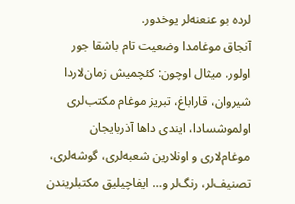لرده بو عنعنه‌لر یوخدور.
آنجاق موغامدا وضعیت تام باشقا جور اولور. میثال اوچون: کئچمیش زمان‌لاردا شیروان‌، قاراباغ‌، تبریز موغام مکتب‌لری اولموشسادا‌، ایندی داها آذربایجان موغام‌لاری و اونلارین شعبه‌لری‌، گوشه‌لری‌، تصنیف‌لر‌، رنگ‌لر و… ایفاچیلیق مکتبلریندن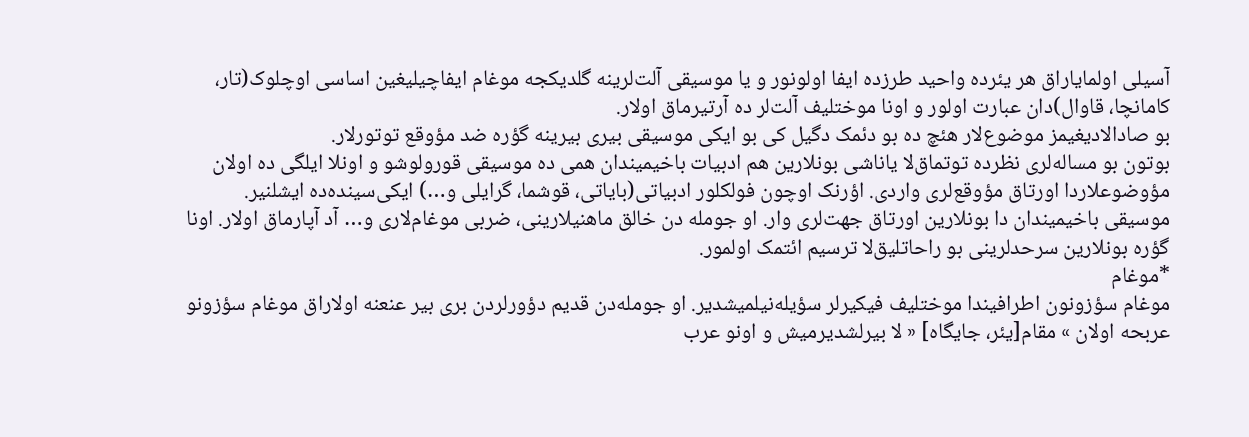آسیلی اولمایاراق هر یئرده واحید طرزده ایفا اولونور و یا موسیقی آلت‌لرینه گلدیکجه موغام ایفاچیلیغین اساسی اوچلوک(تار‌، کامانچا‌، قاوال)دان عبارت اولور و اونا موختلیف آلت‌لر ده آرتیرماق اولار.
بو صادالادیغیمز موضوع‌لار هئچ ده بو دئمک دگیل کی بو ایکی موسیقی بیری بیرینه گؤره ضد مؤوقع توتورلار.
بوتون بو مساله‌لری نظرده توتماق‌لا یاناشی بونلارین هم ادبیات باخیمیندان همی ده موسیقی قورولوشو و اونلا ایلگی ده اولان مؤوضوعلاردا اورتاق مؤوقع‌لری واردی. اؤرنک اوچون فولکلور ادبیاتی(بایاتی‌، قوشما‌، گرایلی و…) ایکی‌سینده‌ده ایشلنیر. موسیقی باخیمیندان دا بونلارین اورتاق جهت‌لری وار. او جومله دن خالق ماهنیلارینی‌، ضربی موغام‌لاری و‌… آد آپارماق اولار. اونا گؤره بونلارین سرحدلرینی بو راحاتلیق‌لا ترسیم ائتمک اولمور.
*موغام
موغام سؤزونون اطرافیندا موختلیف فیکیرلر سؤیله‌نیلمیشدیر‌. او جومله‌دن قدیم دؤورلردن بری بیر عنعنه اولاراق موغام سؤزونو عربحه اولان » مقام[یئر‌، جایگاه] « لا بیرلشدیرمیش و اونو عرب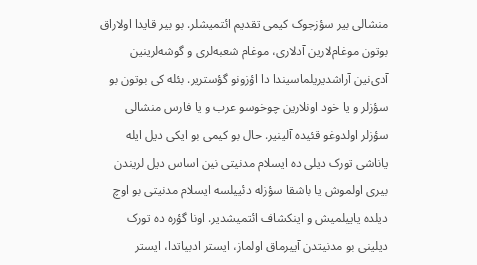منشالی بیر سؤزجوک کیمی تقدیم ائتمیشلر. بو بیر قایدا اولاراق بوتون موغام‌لارین آدلاری‌، موغام شعبه‌لری و گوشه‌لرینین آدی‌نین آراشدیریلماسیندا دا اؤزونو گؤستریر. بئله کی بوتون بو سؤزلر و یا خود اونلارین چوخوسو عرب و یا فارس منشالی سؤزلر اولدوغو قئیده آلینیر. حال بو کیمی بو ایکی دیل ایله یاناشی تورک دیلی ده ایسلام مدنیتی نین اساس دیل لریندن بیری اولموش یا باشقا سؤزله دئییلسه ایسلام مدنیتی بو اوچ دیلده یاییلمیش و اینکشاف ائتمیشدیر. اونا گؤره ده تورک دیلینی بو مدنیتدن آییرماق اولماز‌، ایستر ادبیاتدا‌، ایستر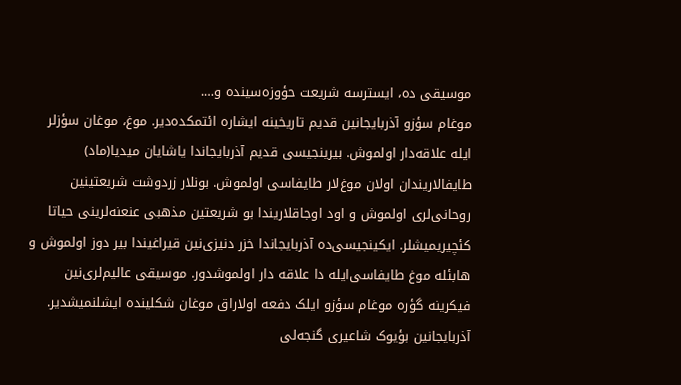موسیقی ده‌، ایسترسه شریعت حؤوزه‌سینده و‌….
موغام سؤزو آذربایجانین قدیم تاریخینه ایشاره ائتمکده‌دیر. موغ‌، موغان سؤزلر ایله علاقه‌دار اولموش. بیرینجیسی قدیم آذربایجاندا یاشایان میدیا(ماد) طایفالاریندان اولان موغ‌لار طایفاسی اولموش. بونلار زردوشت شریعتینین روحانی‌لری اولموش و اود اوجاقلاریندا بو شریعتین مذهبی عنعنه‌لرینی حیاتا کئچیریمیشلر. ایکینجیسی‌ده آذربایجاندا خزر دنیزی‌نین قیراغیندا بیر دوز اولموش و هابئله موغ طایفاسی‌ایله دا علاقه دار اولموشدور. موسیقی عالیم‌لری‌نین فیکرینه گؤره موغام سؤزو ایلک دفعه اولاراق موغان شکلینده ایشلنمیشدیر. آذربایجانین بؤیوک شاعیری گنجه‌لی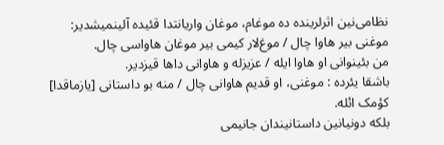نظامی‌نین اثرلرینده ده موغام‌، موغان واریانتدا قئیده آلینمیشدیر:
موغنی بیر هاوا چال / موغ‌لار کیمی بیر موغان هاواسی چال.
من بئینوانی او هاوا ایله / عزیزله و هاوانی داها قیزدیر.
باشقا یئرده : موغنی‌، او قدیم هاوانی چال / منه بو داستانی [یازماقدا] کؤمک ائله.
بلکه دونیانین داستانیندان جانیمی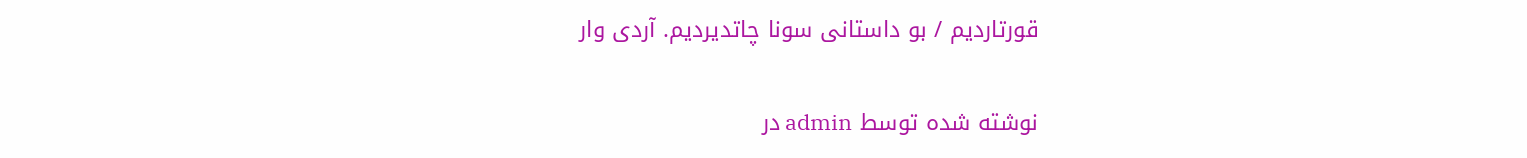قورتاردیم / بو داستانی سونا چاتدیردیم. آردی وار

نوشته شده توسط admin در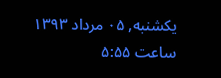یکشنبه, ۰۵ مرداد ۱۳۹۳ ساعت ۵:۵۵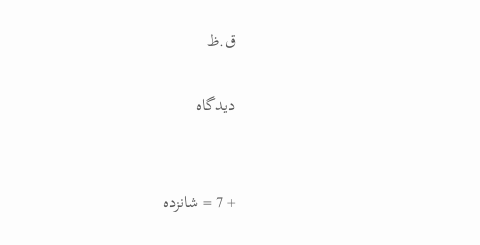ق.ظ

دیدگاه


+ 7 = شانزده